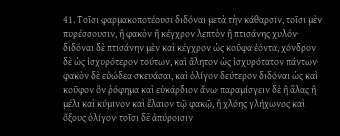41. Τοῖσι φαρμακοποτέουσι διδόναι μετὰ τὴν κάθαρσιν, τοῖσι μὲν πυρέσσουσιν, ἢ φακὸν ἢ κέγχρον λεπτὸν ἢ πτισάνης χυλόν· διδόναι δὲ πτισάνην μὲν καὶ κέγχρον ὡς κοῦφα ἐόντα, χόνδρον δὲ ὡς ἰσχυρότερον τούτων, καὶ ἄλητον ὡς ἰσχυρότατον πάντων· φακὸν δὲ εὐώδεα σκευάσαι, καὶ ὀλίγον δεύτερον διδόναι ὡς καὶ κοῦφον ὂν ῥόφημα καὶ εὐκάρδιον ἄνω· παραμίσγειν δὲ ἢ ἅλας ἢ μέλι καὶ κύμινον καὶ ἔλαιον τῷ φακῷ, ἢ χλόης γλήχωνος καὶ ὄξους ὀλίγον· τοῖσι δὲ ἀπύροισιν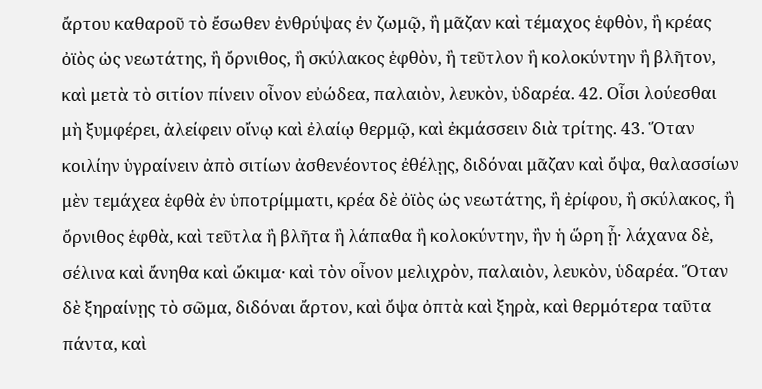ἄρτου καθαροῦ τὸ ἔσωθεν ἐνθρύψας ἐν ζωμῷ, ἢ μᾶζαν καὶ τέμαχος ἑφθὸν, ἢ κρέας ὀϊὸς ὡς νεωτάτης, ἢ ὄρνιθος, ἢ σκύλακος ἑφθὸν, ἢ τεῦτλον ἢ κολοκύντην ἢ βλῆτον, καὶ μετὰ τὸ σιτίον πίνειν οἶνον εὐώδεα, παλαιὸν, λευκὸν, ὑδαρέα. 42. Οἷσι λούεσθαι μὴ ξυμφέρει, ἀλείφειν οἴνῳ καὶ ἐλαίῳ θερμῷ, καὶ ἐκμάσσειν διὰ τρίτης. 43. Ὅταν κοιλίην ὑγραίνειν ἀπὸ σιτίων ἀσθενέοντος ἐθέλῃς, διδόναι μᾶζαν καὶ ὄψα, θαλασσίων μὲν τεμάχεα ἑφθὰ ἐν ὑποτρίμματι, κρέα δὲ ὀϊὸς ὡς νεωτάτης, ἢ ἐρίφου, ἢ σκύλακος, ἢ ὄρνιθος ἑφθὰ, καὶ τεῦτλα ἢ βλῆτα ἢ λάπαθα ἢ κολοκύντην, ἢν ἡ ὥρη ᾖ· λάχανα δὲ, σέλινα καὶ ἄνηθα καὶ ὤκιμα· καὶ τὸν οἶνον μελιχρὸν, παλαιὸν, λευκὸν, ὑδαρέα. Ὅταν δὲ ξηραίνῃς τὸ σῶμα, διδόναι ἄρτον, καὶ ὄψα ὀπτὰ καὶ ξηρὰ, καὶ θερμότερα ταῦτα πάντα, καὶ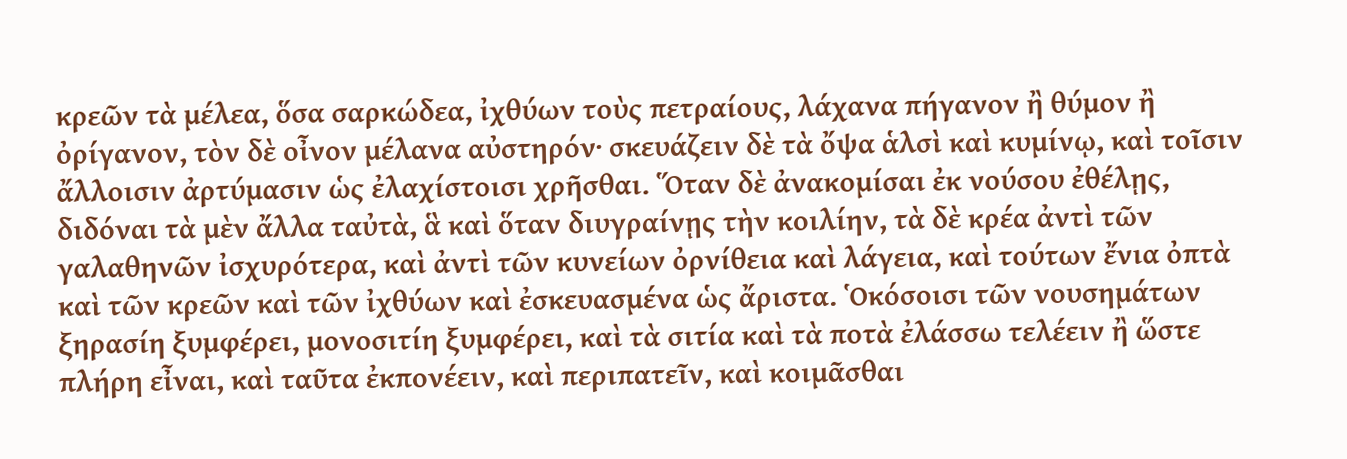κρεῶν τὰ μέλεα, ὅσα σαρκώδεα, ἰχθύων τοὺς πετραίους, λάχανα πήγανον ἢ θύμον ἢ ὀρίγανον, τὸν δὲ οἶνον μέλανα αὐστηρόν· σκευάζειν δὲ τὰ ὄψα ἁλσὶ καὶ κυμίνῳ, καὶ τοῖσιν ἄλλοισιν ἀρτύμασιν ὡς ἐλαχίστοισι χρῆσθαι. Ὅταν δὲ ἀνακομίσαι ἐκ νούσου ἐθέλῃς, διδόναι τὰ μὲν ἄλλα ταὐτὰ, ἃ καὶ ὅταν διυγραίνῃς τὴν κοιλίην, τὰ δὲ κρέα ἀντὶ τῶν γαλαθηνῶν ἰσχυρότερα, καὶ ἀντὶ τῶν κυνείων ὀρνίθεια καὶ λάγεια, καὶ τούτων ἔνια ὀπτὰ καὶ τῶν κρεῶν καὶ τῶν ἰχθύων καὶ ἐσκευασμένα ὡς ἄριστα. Ὁκόσοισι τῶν νουσημάτων ξηρασίη ξυμφέρει, μονοσιτίη ξυμφέρει, καὶ τὰ σιτία καὶ τὰ ποτὰ ἐλάσσω τελέειν ἢ ὥστε πλήρη εἶναι, καὶ ταῦτα ἐκπονέειν, καὶ περιπατεῖν, καὶ κοιμᾶσθαι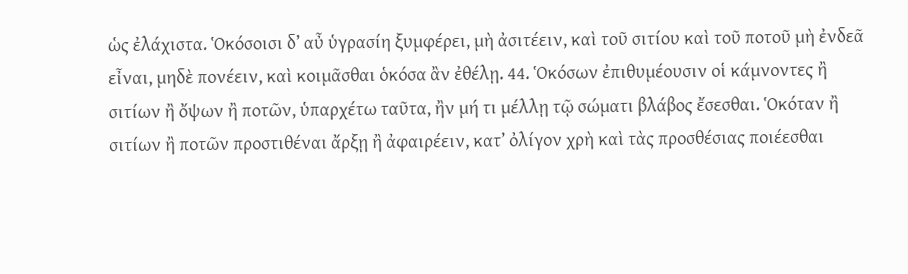ὡς ἐλάχιστα. Ὁκόσοισι δ’ αὖ ὑγρασίη ξυμφέρει, μὴ ἀσιτέειν, καὶ τοῦ σιτίου καὶ τοῦ ποτοῦ μὴ ἐνδεᾶ εἶναι, μηδὲ πονέειν, καὶ κοιμᾶσθαι ὁκόσα ἂν ἐθέλῃ. 44. Ὁκόσων ἐπιθυμέουσιν οἱ κάμνοντες ἢ σιτίων ἢ ὄψων ἢ ποτῶν, ὑπαρχέτω ταῦτα, ἢν μή τι μέλλῃ τῷ σώματι βλάβος ἔσεσθαι. Ὁκόταν ἢ σιτίων ἢ ποτῶν προστιθέναι ἄρξῃ ἢ ἀφαιρέειν, κατ’ ὀλίγον χρὴ καὶ τὰς προσθέσιας ποιέεσθαι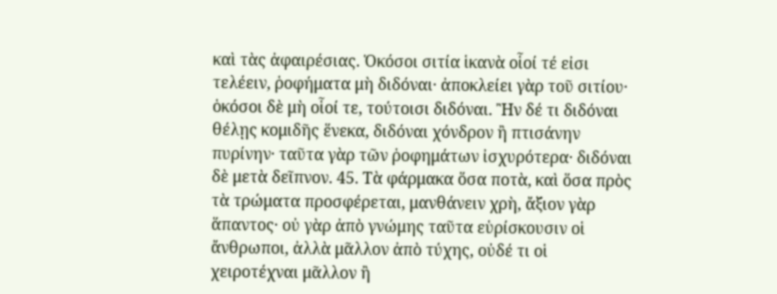καὶ τὰς ἀφαιρέσιας. Ὁκόσοι σιτία ἱκανὰ οἷοί τέ εἰσι τελέειν, ῥοφήματα μὴ διδόναι· ἀποκλείει γὰρ τοῦ σιτίου· ὁκόσοι δὲ μὴ οἷοί τε, τούτοισι διδόναι. Ἢν δέ τι διδόναι θέλῃς κομιδῆς ἕνεκα, διδόναι χόνδρον ἢ πτισάνην πυρίνην· ταῦτα γὰρ τῶν ῥοφημάτων ἰσχυρότερα· διδόναι δὲ μετὰ δεῖπνον. 45. Τὰ φάρμακα ὅσα ποτὰ, καὶ ὅσα πρὸς τὰ τρώματα προσφέρεται, μανθάνειν χρὴ, ἄξιον γὰρ ἅπαντος· οὐ γὰρ ἀπὸ γνώμης ταῦτα εὑρίσκουσιν οἱ ἄνθρωποι, ἀλλὰ μᾶλλον ἀπὸ τύχης, οὐδέ τι οἱ χειροτέχναι μᾶλλον ἢ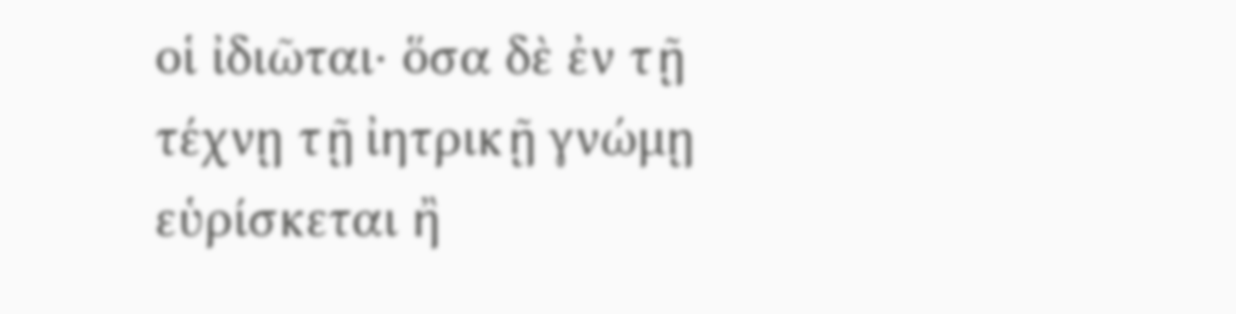οἱ ἰδιῶται· ὅσα δὲ ἐν τῇ τέχνῃ τῇ ἰητρικῇ γνώμῃ εὑρίσκεται ἢ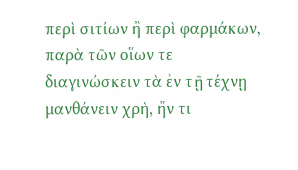περὶ σιτίων ἢ περὶ φαρμάκων, παρὰ τῶν οἵων τε διαγινώσκειν τὰ ἐν τῇ τέχνῃ μανθάνειν χρὴ, ἤν τι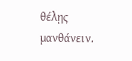θέλῃς μανθάνειν.